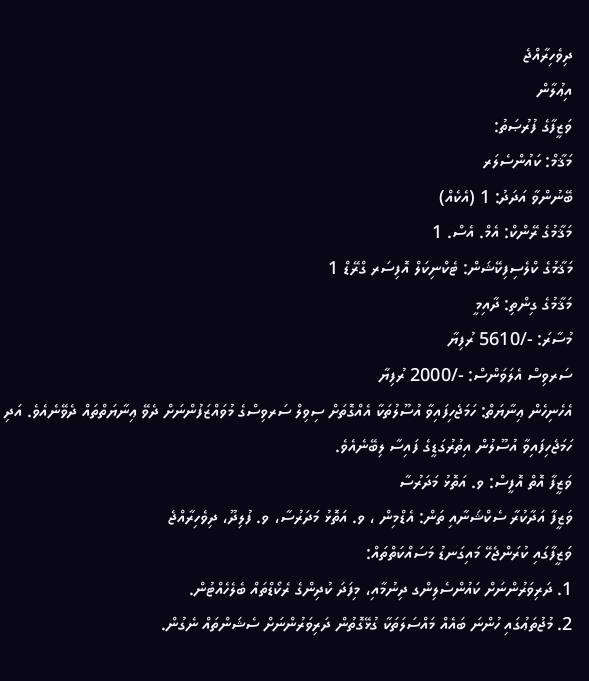ދިވެހިރާއްޖެ
އިޢުލާން
ވަޒީފާގެ ފުރުޞަތު:
މަޤާމް: ކައުންސެލަރ
ބޭނުންވާ އަދަދު: 1 (އެކެއް)
މަޤާމުގެ ރޭންކް: އެމް. އެސް. 1
މަޤާމުގެ ކްލެސިފިކޭޝަން: ޓެކްނިކަލް އޮފިސަރ ގްރޭޑް 1
މަޤާމުގެ ގިންތި: ދާއިމީ
މުސާރަ: -/5610 ރުފިޔާ
ސަރވިސް އެލަވަންސް: -/2000 ރުފިޔާ
އެހެނިހެން ޢިނާޔަތް: ހަމަޖެހިފައިވާ އުސޫލުތަކާ އެއްގޮތަށް ސިވިލް ސަރވިސްގެ މުވައްޒަފުންނަށް ދެވޭ ޢިނާޔަތްތައް ދެވޭނެއެވެ. އަދި ހަމަޖެހިފައިވާ އުސޫލުން އިތުރުގަޑީގެ ފައިސާ ލިބޭނެއެވެ.
ވަޒީފާ އޮތް އޮފީސް: ވ. އަތޮޅު މަދަރުސާ
ވަޒީފާ އަދާކުރާ ސެކްޝަނާއި ތަން: އެޑްމިން ، ވ. އަތޮޅު މަދަރުސާ، ވ. ފުލިދޫ، ދިވެހިރާއްޖެ
ވަޒީފާގައި ކުރަންޖެހޭ މައިގަނޑު މަސައްކަތްތައް:
1. ދަރިވަރުންނަށް ކައުންސެލިންގ ދިނުމާއި، މިފަދަ ކުދިންގެ ރެކޯޑްތައް ބެލެހެއްޓުން.
2. މުޖުތަޢުގައި ހުންނަ ބައެއް މައްސަލަތަކާ ގުޅޭގޮތުން ދަރިވަރުންނަށް ސެޝަންތައް ނެގުން.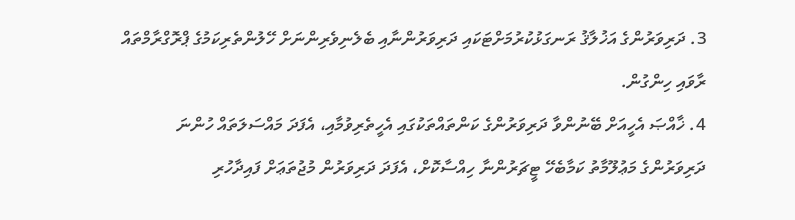3. ދަރިވަރުންގެ އަޚުލާޤު ރަނގަޅުކުރުމަށްޓަކައި ދަރިވަރުންނާއި ބެލެނިވެރިންނަށް ހޭލުންތެރިކަމުގެ ޕްރޮގްރާމްތައް ރާވައި ހިންގުން.
4. ޚާއްޞަ އެހީއަށް ބޭނުންވާ ދަރިވަރުންގެ ކަންތައްތަކުގައި އެހީތެރިވުމާއި، އެފަދަ މައްސަލަތައް ހުންނަ ދަރިވަރުންގެ މަޢުލޫމާތު ކަމާބެހޭ ޓީޗަރުންނާ ހިއްސާކޮށް، އެފަދަ ދަރިވަރުން މުޖުތަޢަށް ފައިދާހުރި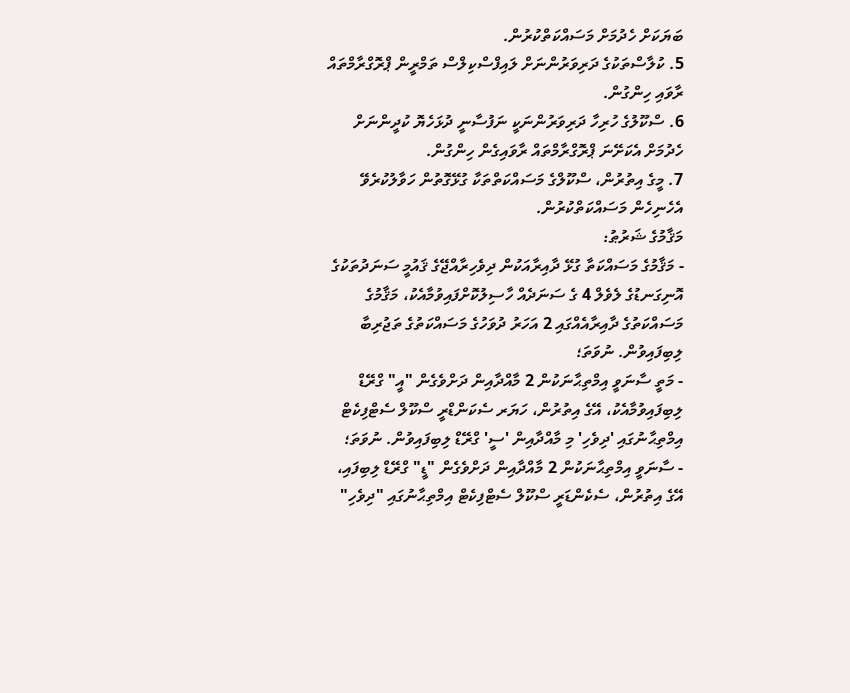ބަޔަކަށް ހެދުމަށް މަސައްކަތްކުރުން.
5. ކުލާސްތަކުގެ ދަރިވަރުންނަށް ލައިފްސްކިލްސް ތަމްރީން ޕްރޮގްރާމްތައް ރާވައި ހިންގުން.
6. ސްކޫލުގެ ހުރިހާ ދަރިވަރުންނަކީ ނަފުސާނީ ދުޅަހެޔޮ ކުދީންނަށް ހެދުމަށް އެކަށޭނަ ޕްރޮގްރާމްތައް ރާވައިގެން ހިންގުން.
7. މީގެ އިތުރުން، ސްކޫލްގެ މަސައްކަތްތަކާ ގުޅޭގޮތުން ހަވާލުކުރެވޭ އެހެނިހެން މަސައްކަތްކުރުން.
މަޤާމުގެ ޝަރުޠު:
- މަޤާމުގެ މަސައްކަތާ ގުޅޭ ދާއިރާއަކުން ދިވެހިރާއްޖޭގެ ޤައުމީ ސަނަދުތަކުގެ އޮނިގަނޑުގެ ލެވެލް 4 ގެ ސަނަދެއް ހާސިލުކޮށްފައިވުމާއެކު، މަޤާމުގެ މަސައްކަތުގެ ދާއިރާއެއްގައި 2 އަހަރު ދުވަހުގެ މަސައްކަތުގެ ތަޖުރިބާ ލިބިފައިވުން. ނުވަތަ؛
- މަތީ ސާނަވީ އިމްތިޙާނަކުން 2 މާއްދާއިން ދަށްވެގެން "އީ" ގްރޭޑް ލިބިފައިވުމާއެކު، އޭގެ އިތުރުން، ހަޔަރ ސެކަންޑްރީ ސްކޫލް ސެޓްފިކެޓް އިމްތިޙާނުގައި 'ދިވެހި' މި މާއްދާއިން 'ސީ' ގްރޭޑް ލިބިފައިވުން. ނުވަތަ؛
- ސާނަވީ އިމްތިޙާނަކުން 2 މާއްދާއިން ދަށްވެގެން "ޑީ" ގްރޭޑް ލިބިފައި، އޭގެ އިތުރުން، ސެކެންޑަރީ ސްކޫލް ސެޓްފިކެޓް އިމްތިޙާނުގައި "ދިވެހި"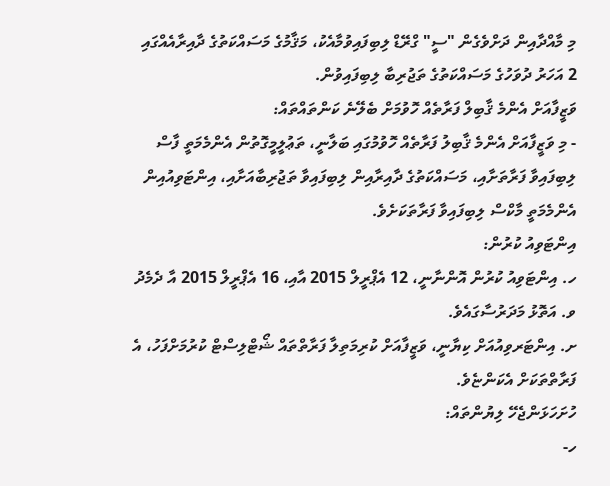މި މާއްދާއިން ދަށްވެގެން "ސީ" ގްރޭޑް ލިބިފައިވުމާއެކު، މަޤާމުގެ މަސައްކަތުގެ ދާއިރާއެއްގައި 2 އަހަރު ދުވަހުގެ މަސައްކަތުގެ ތަޖުރިބާ ލިބިފައިވުން.
ވަޒީފާއަށް އެންމެ ޤާބިލް ފަރާތެއް ހޮވުމަށް ބެލޭނެ ކަންތައްތައް:
- މި ވަޒީފާއަށް އެންމެ ޤާބިލު ފަރާތެއް ހޮވުމުގައި ބަލާނީ، ތަޢުލީމީގޮތުން އެންމެމަތީ ފާސް ލިބިފައިވާ ފަރާތަށާއި، މަސައްކަތުގެ ދާއިރާއިން ލިބިފައިވާ ތަޖުރިބާއަށާއި، އިންޓަވިއުއިން އެންމެމަތީ މާކްސް ލިބިފައިވާ ފަރާތަކަށެވެ.
އިންޓަވިއު ކުރުން:
ހ. އިންޓަވިއު ކުރުން އޮންނާނީ، 12 އެޕްރީލް 2015 އާއި، 16 އެޕްރީލް 2015 އާ ދެމެދު ވ. އަތޮޅު މަދަރުސާގައެވެ.
ށ. އިންޓަރވިއުއަށް ކިޔާނީ، ވަޒީފާއަށް ކުރިމަތިލާ ފަރާތްތައް ޝޯޓްލިސްޓް ކުރުމަށްފަހު، އެ ފަރާތްތަކަށް އެކަންޏެވެ.
ހުށަހަޅަންޖެހޭ ލިޔުންތައް:
ހ-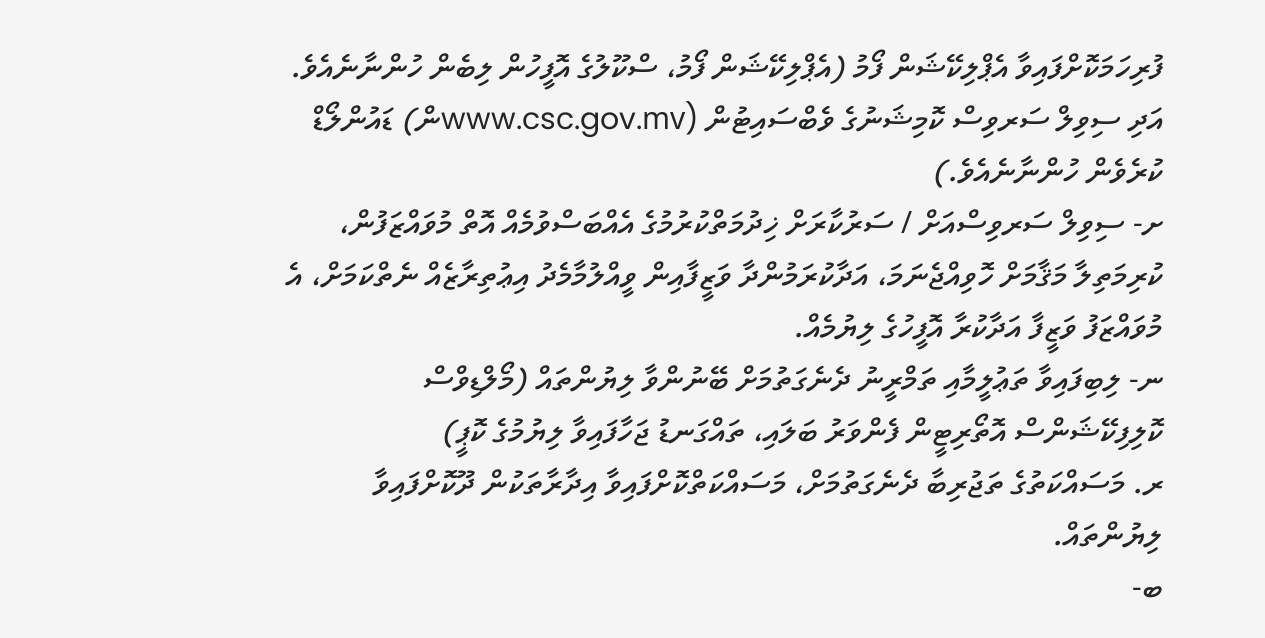ފުރިހަމަކޮށްފައިވާ އެޕްލިކޭޝަން ފޯމު (އެޕްލިކޭޝަން ފޯމު، ސްކޫލުގެ އޮފީހުން ލިބެން ހުންނާނެއެވެ. އަދި ސިވިލް ސަރވިސް ކޮމިޝަނުގެ ވެބްސައިޓުން (www.csc.gov.mvން) ޑައުންލޯޑް ކުރެވެން ހުންނާނެއެވެ.)
ށ- ސިވިލް ސަރވިސްއަށް / ސަރުކާރަށް ޚިދުމަތްކުރުމުގެ އެއްބަސްވުމެއް އޮތް މުވައްޒަފުން، ކުރިމަތިލާ މަޤާމަށް ހޮވިއްޖެނަމަ، އަދާކުރަމުންދާ ވަޒީފާއިން ވީއްލުމާމެދު އިޢުތިރާޒެއް ނެތްކަމަށް، އެ މުވައްޒަފު ވަޒީފާ އަދާކުރާ އޮފީހުގެ ލިޔުމެއް.
ނ- ލިބިފައިވާ ތަޢުލީމާއި ތަމްރީނު ދެނެގަތުމަށް ބޭނުންވާ ލިޔުންތައް (މޯލްޑިވްސް ކޮލިފިކޭޝަންސް އޮތޯރިޓީން ފެންވަރު ބަލައި، ތައްގަނޑު ޖަހާފައިވާ ލިޔުމުގެ ކޮޕީ)
ރ. މަސައްކަތުގެ ތަޖުރިބާ ދެނެގަތުމަށް، މަސައްކަތްކޮށްފައިވާ އިދާރާތަކުން ދޫކޮށްފައިވާ ލިޔުންތައް.
ބ-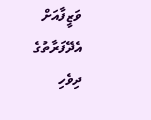ވަޒީފާއަށް އެދޭފަރާތުގެ ދިވެހި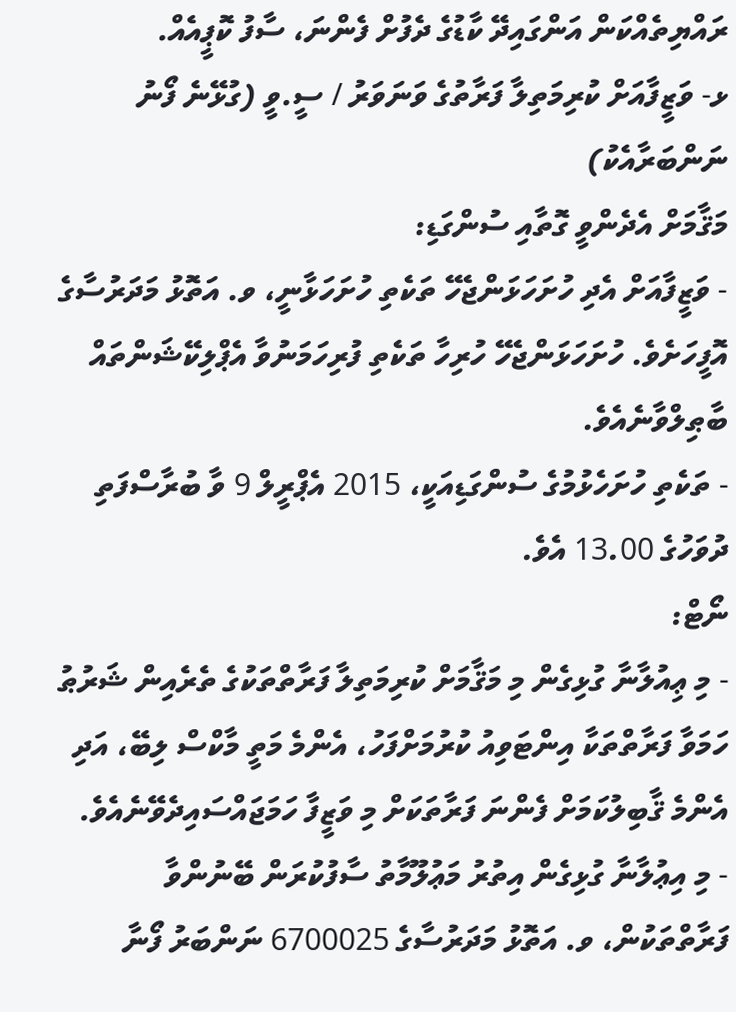ރައްޔިތެއްކަން އަންގައިދޭ ކާޑުގެ ދެފުށް ފެންނަ، ސާފު ކޮޕީއެއް.
ޅ- ވަޒީފާއަށް ކުރިމަތިލާ ފަރާތުގެ ވަނަވަރު / ސީ.ވީ (ގުޅޭނެ ފޯނު ނަންބަރާއެކު)
މަޤާމަށް އެދެންވީ ގޮތާއި ސުންގަޑި:
- ވަޒީފާއަށް އެދި ހުށަހަޅަންޖެހޭ ތަކެތި ހުށަހަޅާނީ، ވ. އަތޮޅު މަދަރުސާގެ އޮފީހަށެވެ. ހުށަހަޅަންޖެހޭ ހުރިހާ ތަކެތި ފުރިހަމަނުވާ އެޕްލިކޭޝަންތައް ބާޠިލްވާނެއެވެ.
- ތަކެތި ހުށަހެޅުމުގެ ސުންގަޑިއަކީ، 2015 އެޕްރީލް 9 ވާ ބުރާސްފަތި ދުވަހުގެ 13.00 އެވެ.
ނޯޓް:
- މި ޢިއުލާނާ ގުޅިގެން މި މަޤާމަށް ކުރިމަތިލާ ފަރާތްތަކުގެ ތެރެއިން ޝަރުޠު ހަމަވާ ފަރާތްތަކާ އިންޓަވިއު ކުރުމަށްފަހު، އެންމެ މަތީ މާކްސް ލިބޭ، އަދި އެންމެ ޤާބިލުކަމަށް ފެންނަ ފަރާތަކަށް މި ވަޒީފާ ހަމަޖައްސައިދެވޭނެއެވެ.
- މި އިޢުލާނާ ގުޅިގެން އިތުރު މަޢުލޫމާތު ސާފުކުރަން ބޭނުންވާ ފަރާތްތަކުން، ވ. އަތޮޅު މަދަރުސާގެ 6700025 ނަންބަރު ފޯނާ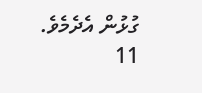ގުޅުން އެދެމެވެ.
11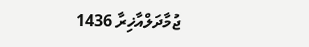ޖުމާދަލްއާޚިރާ 1436